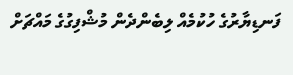ފަނޑިޔާރުގެ ހުކުމެއް ލިބެންދެން މުޝްފިގުގެ މައްޗަށް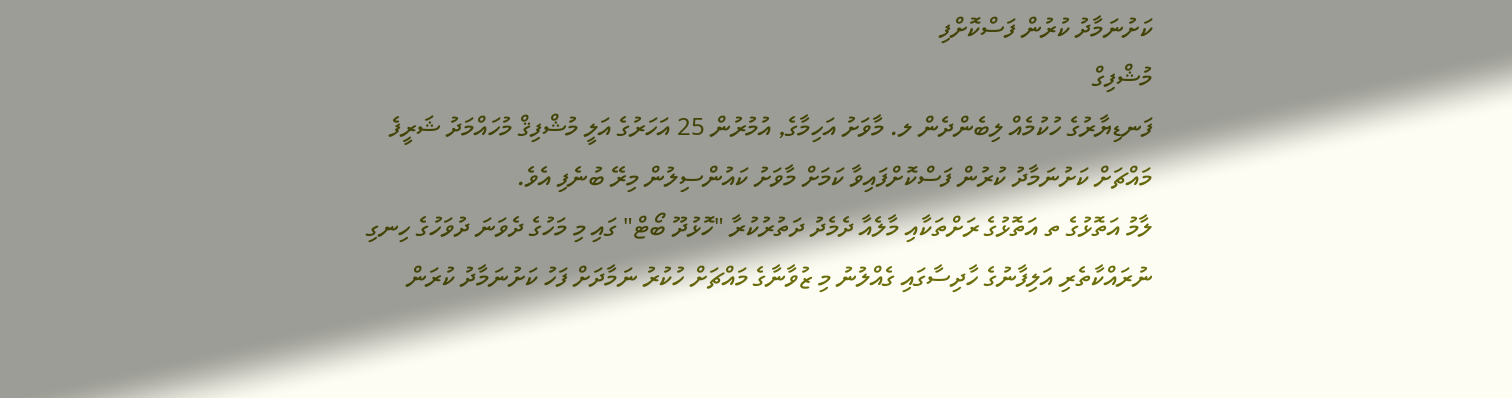ކަށުނަމާދު ކުރުން ފަސްކޮށްފި
މުޝްފިގް
ފަނޑިޔާރުގެ ހުކުމެއް ލިބެންދެން ލ. މާވަށު އަހިމާގެ, އުމުރުން 25 އަހަރުގެ އަލީ މުޝްފިޤް މުހައްމަދު ޝަރީފެ މައްޗަށް ކަށުނަމާދު ކުރުން ފަސްކޮށްފައިވާ ކަމަށް މާވަށު ކައުންސިލުން މިރޭ ބުނެފި އެވެ.
ލާމު އަތޮޅުގެ ތ އަތޮޅުގެ ރަށްތަކާއި މާލެއާ ދެމެދު ދަތުރުކުރާ "ހޮޅުދޫ ބޯޓް" ގައި މި މަހުގެ ދެވަނަ ދުވަހުގެ ހިނގި ނުރައްކާތެރި އަލިފާނުގެ ހާދިސާގައި ގެއްލުނު މި ޒުވާނާގެ މައްޗަށް ހުކުރު ނަމާދަށް ފަހު ކަށުނަމާދު ކުރަން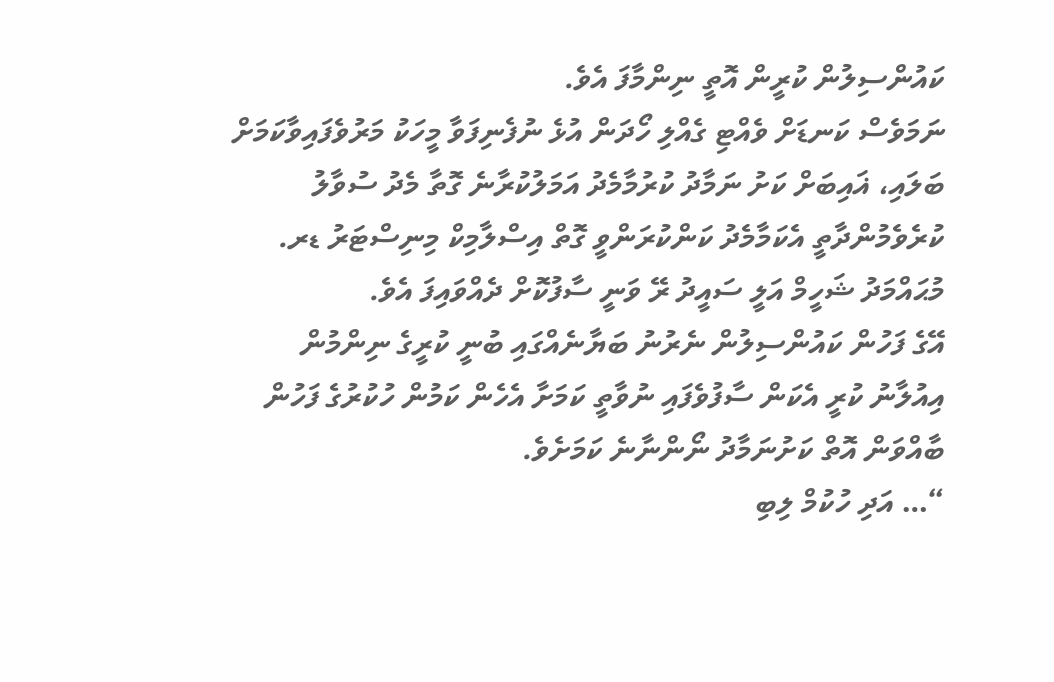ކައުންސިލުން ކުރީން އޮތީ ނިންމާފަ އެވެ.
ނަމަވެސް ކަނޑަށް ވެއްޓި ގެއްލި ހޯދަން އުޅެ ނުފެނިފަވާ މީހަކު މަރުވެފައިވާކަމަށް ބަލައި، ޣައިބަށް ކަށު ނަމާދު ކުރުމާމެދު އަމަލުކުރާނެ ގޮތާ މެދު ސުވާލު ކުރެވެމުންދާތީ އެކަމާމެދު ކަންކުރަންވީ ގޮތް އިސްލާމިކް މިނިސްޓަރު ޑރ. މުޙައްމަދު ޝަހީމް އަލީ ސައީދު ރޭ ވަނީ ސާފުކޮށް ދެއްވައިފަ އެވެ.
އޭގެ ފަހުން ކައުންސިލުން ނެރުނު ބަޔާނެއްގައި ބުނީ ކުރީގެ ނިންމުން އިއުލާނު ކުރީ އެކަން ސާފުވެފައި ނުވާތީ ކަމަށާ އެހެން ކަމުން ހުކުރުގެ ފަހުން ބާއްވަން އޮތް ކަށުނަމާދު ނޯންނާނެ ކަމަށެވެ.
“… އަދި ހުކުމް ލިބި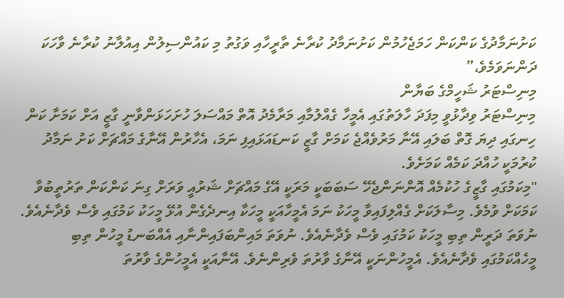ކަށުނަމާދުގެ ކަންކަން ހަމަޖެހުމުން ކަށުނަމާދު ކުރާނެ ތާރީހާއި ވަގުތު މި ކައުންސިލުން އިއުލާނު ކުރާނެ ވާހަކަ ދަންނަވަމެވެ،”
މިނިސްޓަރު ޝަހީމްގެ ބަޔާން
މިނިސްޓަރު ވިދާޅުވީ މިފަދަ ހާލަތުގައި އެމީހާ ގެއްލުމާއި މަރާމެދު އޮތް މައްސަލަ ހުށަހަޅަންވާނީ ގާޒީ އަށް ކަމަށާ ކަން ހިނގައި ދިޔަ ގޮތް ބަލައި އޭނާ މަރުވެއްޖެ ކަމަށް ގާޒީ ކަނޑައަޅައިފި ނަމަ، އެހާރުން އޭނާގެ މައްޗަށް ކަށު ނަމާދު ކުރުމަކީ ހުއްދަ ކަމެއް ކަމަށެވެ.
"މިކަމުގައި ގާޒީގެ ހުކުމެއް އޮންނަންޖެހޭ ސަބަބަކީ މަރަކީ އޭގެ މައްޗަށް ޝަރުއީ ވަރަށް ގިނަ ކަންކަން ތަރުތީބުވާ ކަމަކަށް ވުމެވެ. މިސާލަކަށް ގެއްލިފައިވާ މީހަކު ނަމަ އެމީހާއަކީ މީހަކާ އިނދެގެން އުޅޭ މީހަކު ކަމުގައި ވެސް ވެދާނެއެވެ. ނުވަތަ ދަރީން ތިބި މީހަކު ކަމުގައި ވެސް ވެދާނެއެވެ. ނުވަތަ މައިންބަފައިންނާއި އެއްބަނޑު މީހުން ތިބި މީހެއްކަމުގައި ވެދާނެއެވެ. އެމީހުންނަކީ އޭނާގެ ވާރުތަ ވެރިންނެވެ. އޭނާއަކީ އެމީހުންގެ ވާރުތަ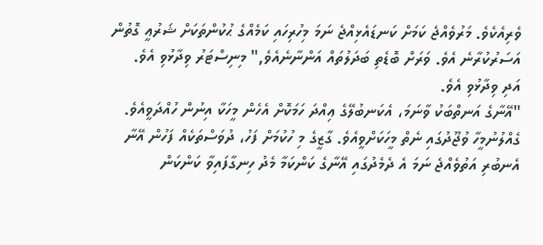ވެރިއެކެވެ. މަރުވެއްޖެ ކަމަށް ކަނޑައެޅިއްޖެ ނަމަ މިހުރިހައި ކަމެއްގެ ޙުކުންތަކަށް ޝަރުޢީ ގޮތުން އަސަރުކުރާނެ އެވެ. ވަރަށް ބޮޑެތި ބަދަލުތައް އަންނާނެއެވެ," މިނިސްޓަރު ވިދާޅުވި އެވެ.
އަދި ވިދާޅުވި އެވެ.
"އޭނާގެ އަނތްބަކު ވާނަމަ، އެކަނބުލޭގެ ޢިއްދަ ހަމަކޮށް އެހެން މީހަކާ އިނުން ހުއްދަވީއެވެ. ގެއްލުނުމީހާ ވުޖޫދުގައި ނެތް މީހަކަށްވީއެވެ. ގާޒީގެ މި ހުކުމަށް ފަހު، ދުވަސްތަކެއް ފަހުން އޭނާ އެނބުރި އަތުވެއްޖެ ނަމަ އެ ދެމެދުގައި އޭނާގެ ކަންކަމާ މެދު ހިނގާފައިވާ ކަންކަން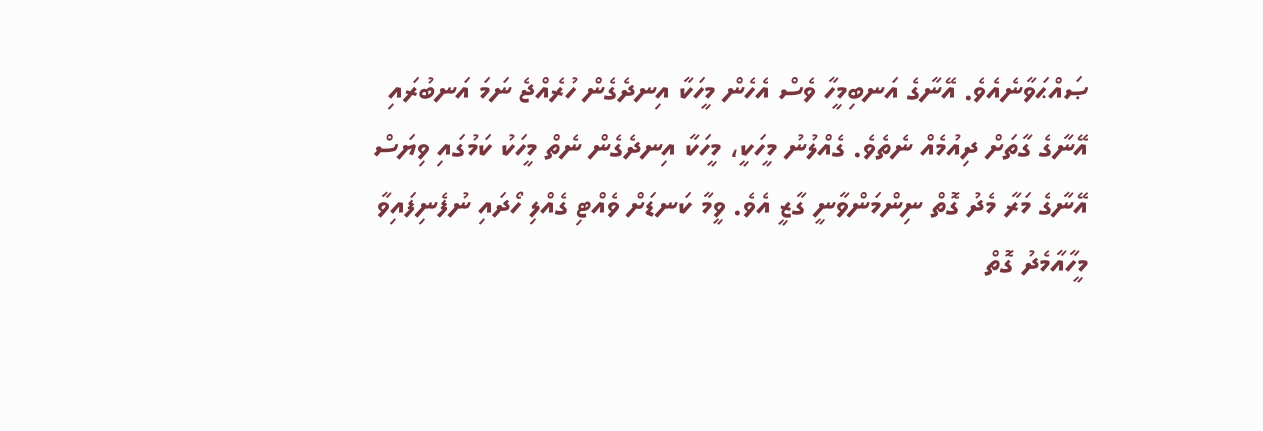ޞައްޙަވާނެއެވެ. އޭނާގެ އަނބިމީހާ ވެސް އެހެން މީހަކާ އިނދެގެން ހުރެއްޖެ ނަމަ އަނބުރައި އޭނާގެ ގާތަށް ދިއުމެއް ނެތެވެ. ގެއްލުނު މީހަކީ، މީހަކާ އިނދެގެން ނެތް މީހަކު ކަމުގައި ވިޔަސް އޭނާގެ މަރާ މެދު ގޮތް ނިންމަންވާނީ ގާޒީ އެވެ. ވީމާ ކަނޑަށް ވެއްޓި ގެއްލި ހޯދައި ނުފެނިފައިވާ މީހާއާމެދު ގޮތް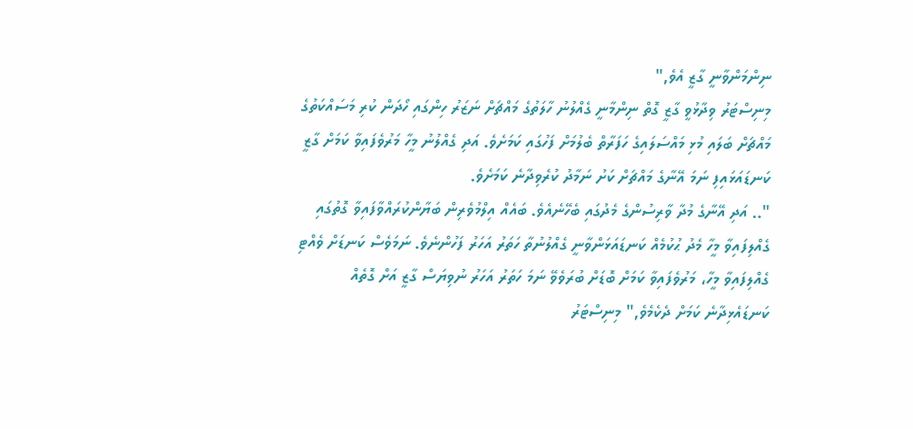ނިންމަންވާނީ ގާޒީ އެވެ,"
މިނިސްޓަރު ވިދާޅުވީ ގާޒީ ގޮތް ނިންމާނީ ގެއްލުނު ހާލަތުގެ މައްޗަށް ނަޒަރު ހިންގައި ހޯދަން ކުރި މަސައްކަތުގެ މައްޗަށް ބަލައި މުޅި މައްސަލައިގެ ހަފަރާތް ބެލުމަށް ފަހުގައި ކަމަށެވެ. އަދި ގެއްލުނު މީހާ މަރުވެފައިވާ ކަމަށް ގާޒީ ކަނޑައަޅައިފި ނަމަ އޭނާގެ މައްޗަށް ކަށު ނަމާދު ކުރެވިދާނެ ކަމަށެވެ.
".. އަދި އޭނާގެ މުދާ ވާރިސުންގެ މެދުގައި ބެހޭނެއެވެ. ބައެއް އިލްމުވެރިން ބަޔާންކުރައްވާފައިވާ ގޮތުގައި ގެއްލިފައިވާ މީހާ މެދު ޙުކުމެއް ކަނޑައަޅަންވާނީ ގެއްލުނުތާ ހަތަރު އަހަރު ފަހުންނެވެ. ނަމަވެސް ކަނޑަށް ވެއްޓި ގެއްލިފައިވާ މީހާ، މަރުވެފައިވާ ކަމަށް ބޮޑަށް ބުރަވެވޭ ނަމަ ހަތަރު އަހަރު ނުވިޔަސް ގާޒީ އަށް ގޮތެއް ކަނޑައެޅިދާނެ ކަމަށް ދެކެމެވެ," މިނިސްޓަރު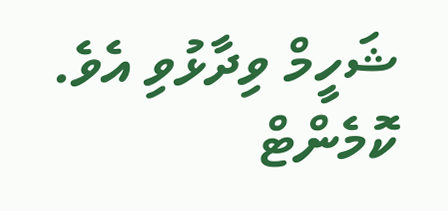ޝަހީމް ވިދާޅުވި އެވެ.
ކޮމެންޓް